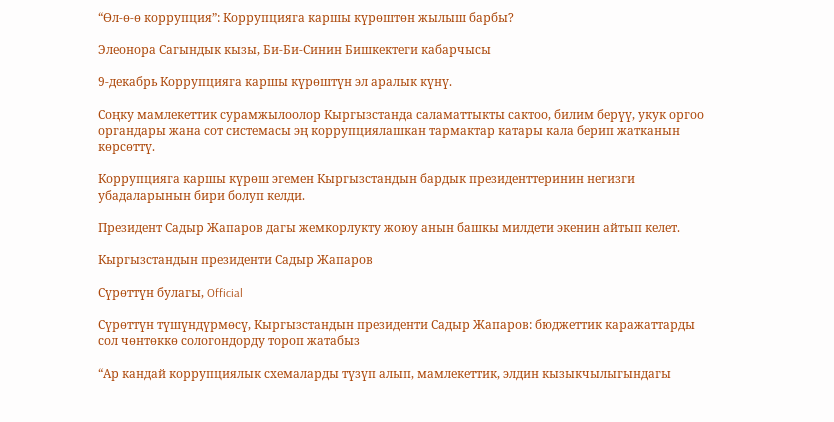“Өл-ө-ө коррупция”: Коррупцияга каршы күрөштөн жылыш барбы?

Элеонора Сагындык кызы, Би-Би-Синин Бишкектеги кабарчысы

9-декабрь Коррупцияга каршы күрөштүн эл аралык күнү.

Соңку мамлекеттик сурамжылоолор Кыргызстанда саламаттыкты сактоо, билим берүү, укук оргоо органдары жана сот системасы эң коррупциялашкан тармактар катары кала берип жатканын көрсөттү.

Коррупцияга каршы күрөш эгемен Кыргызстандын бардык президенттеринин негизги убадаларынын бири болуп келди.

Президент Садыр Жапаров дагы жемкорлукту жоюу анын башкы милдети экенин айтып келет.

Кыргызстандын президенти Садыр Жапаров

Сүрөттүн булагы, Official

Сүрөттүн түшүндүрмөсү, Кыргызстандын президенти Садыр Жапаров: бюджеттик каражаттарды сол чөнтөккө сологондорду тороп жатабыз

“Ар кандай коррупциялык схемаларды түзүп алып, мамлекеттик, элдин кызыкчылыгындагы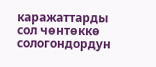каражаттарды сол чөнтөккө сологондордун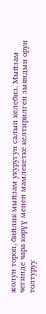жолун тороп, бийлик мыйзам укуругун салып келебиз. Мыйзам чегинде чара көрүү менен мамлекетке келтирилген зыяндын орун толтуруу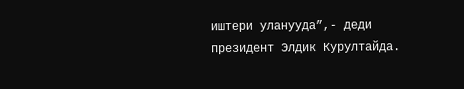иштери уланууда”,- деди президент Элдик Курултайда.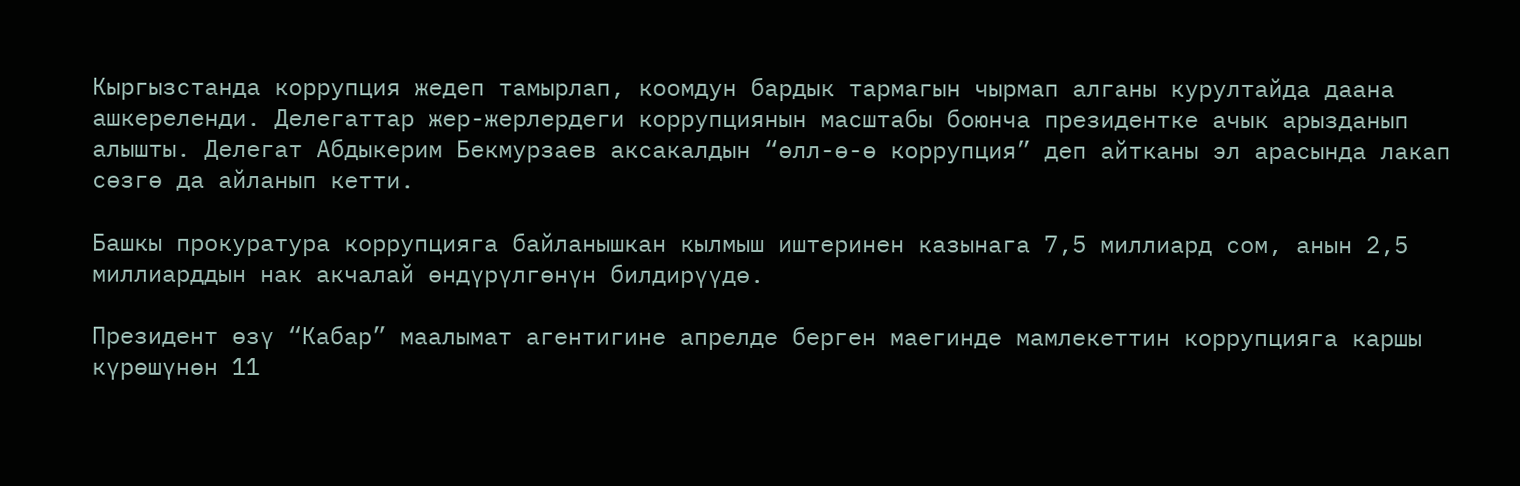Кыргызстанда коррупция жедеп тамырлап, коомдун бардык тармагын чырмап алганы курултайда даана ашкереленди. Делегаттар жер-жерлердеги коррупциянын масштабы боюнча президентке ачык арызданып алышты. Делегат Абдыкерим Бекмурзаев аксакалдын “өлл-ө-ө коррупция” деп айтканы эл арасында лакап сөзгө да айланып кетти.

Башкы прокуратура коррупцияга байланышкан кылмыш иштеринен казынага 7,5 миллиард сом, анын 2,5 миллиарддын нак акчалай өндүрүлгөнүн билдирүүдө.

Президент өзү “Кабар” маалымат агентигине апрелде берген маегинде мамлекеттин коррупцияга каршы күрөшүнөн 11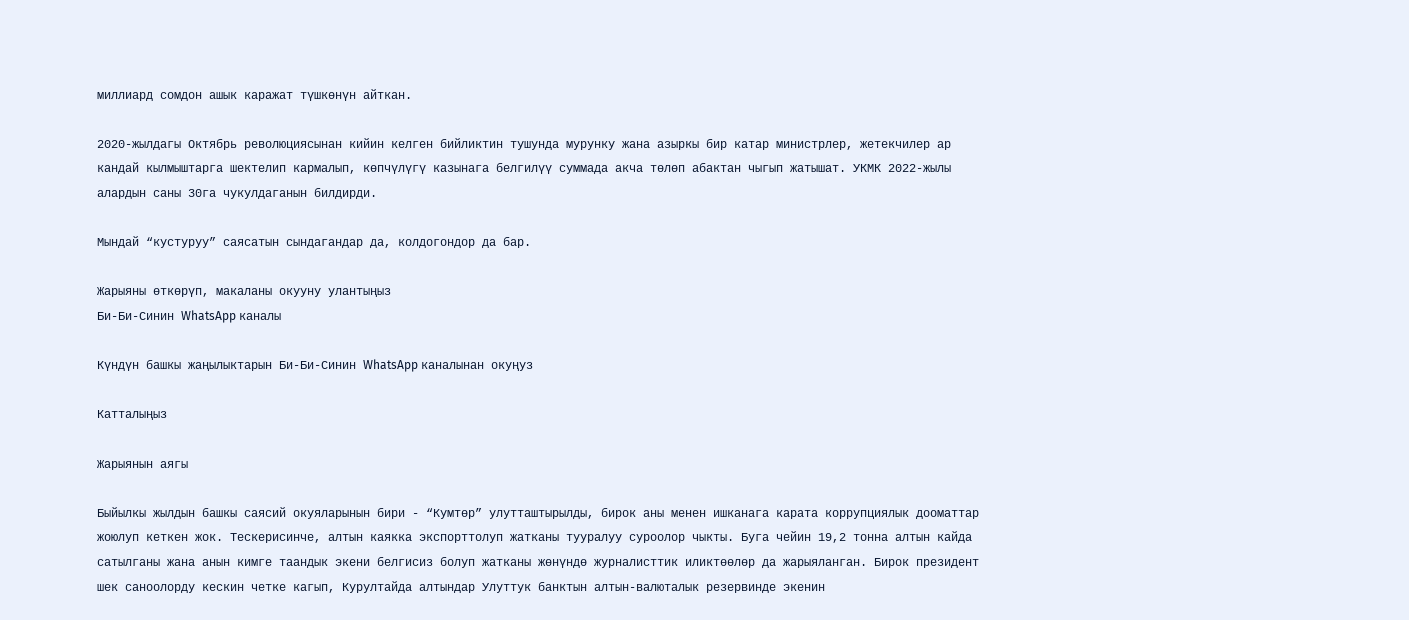миллиард сомдон ашык каражат түшкөнүн айткан.

2020-жылдагы Октябрь революциясынан кийин келген бийликтин тушунда мурунку жана азыркы бир катар министрлер, жетекчилер ар кандай кылмыштарга шектелип кармалып, көпчүлүгү казынага белгилүү суммада акча төлөп абактан чыгып жатышат. УКМК 2022-жылы алардын саны 30га чукулдаганын билдирди.

Мындай “кустуруу” саясатын сындагандар да, колдогондор да бар.

Жарыяны өткөрүп, макаланы окууну улантыңыз
Би-Би-Синин WhatsApp каналы

Күндүн башкы жаңылыктарын Би-Би-Синин WhatsApp каналынан окуңуз

Катталыңыз

Жарыянын аягы

Быйылкы жылдын башкы саясий окуяларынын бири - “Кумтөр” улутташтырылды, бирок аны менен ишканага карата коррупциялык дооматтар жоюлуп кеткен жок. Тескерисинче, алтын каякка экспорттолуп жатканы тууралуу суроолор чыкты. Буга чейин 19,2 тонна алтын кайда сатылганы жана анын кимге таандык экени белгисиз болуп жатканы жөнүндө журналисттик иликтөөлөр да жарыяланган. Бирок президент шек саноолорду кескин четке кагып, Курултайда алтындар Улуттук банктын алтын-валюталык резервинде экенин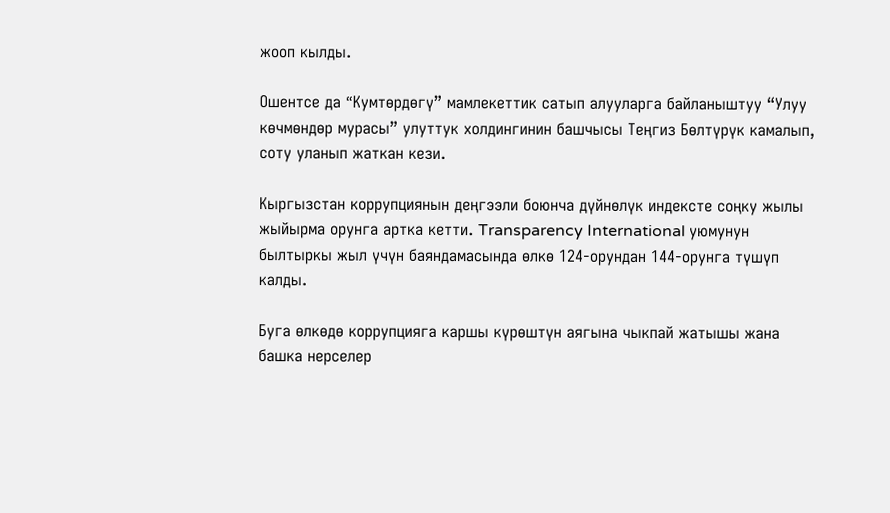жооп кылды.

Ошентсе да “Kумтөрдөгү” мамлекеттик сатып алууларга байланыштуу “Улуу көчмөндөр мурасы” улуттук холдингинин башчысы Теңгиз Бөлтүрүк камалып, соту уланып жаткан кези.

Кыргызстан коррупциянын деңгээли боюнча дүйнөлүк индексте соңку жылы жыйырма орунга артка кетти. Transparency International уюмунун былтыркы жыл үчүн баяндамасында өлкө 124-орундан 144-орунга түшүп калды.

Буга өлкөдө коррупцияга каршы күрөштүн аягына чыкпай жатышы жана башка нерселер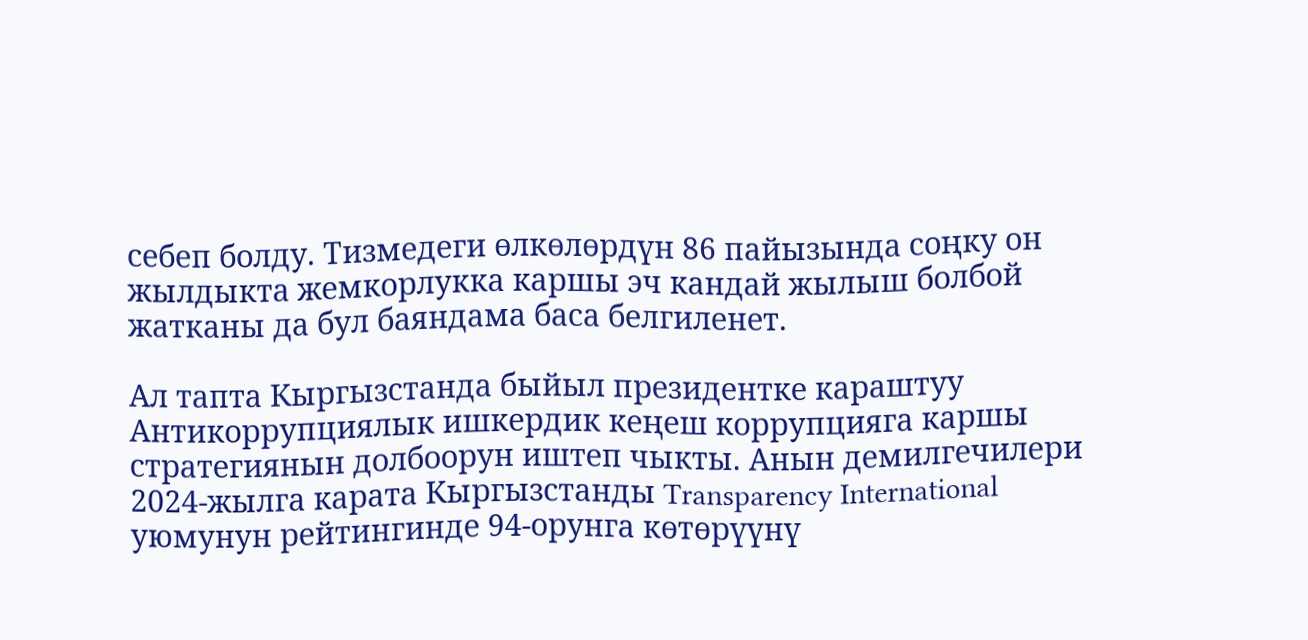себеп болду. Тизмедеги өлкөлөрдүн 86 пайызында соңку он жылдыкта жемкорлукка каршы эч кандай жылыш болбой жатканы да бул баяндама баса белгиленет.

Ал тапта Кыргызстанда быйыл президентке караштуу Антикоррупциялык ишкердик кеңеш коррупцияга каршы стратегиянын долбоорун иштеп чыкты. Анын демилгечилери 2024-жылга карата Кыргызстанды Transparency International уюмунун рейтингинде 94-орунга көтөрүүнү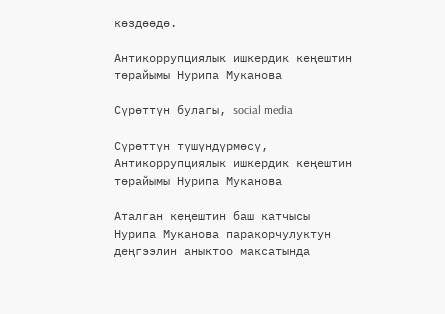көздөөдө.

Антикоррупциялык ишкердик кеңештин төрайымы Нурипа Муканова

Сүрөттүн булагы, social media

Сүрөттүн түшүндүрмөсү, Антикоррупциялык ишкердик кеңештин төрайымы Нурипа Муканова

Аталган кеңештин баш катчысы Нурипа Муканова паракорчулуктун деңгээлин аныктоо максатында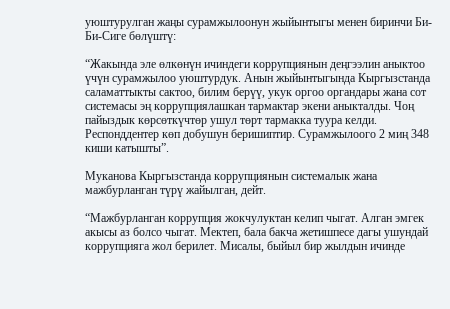уюштурулган жаңы сурамжылоонун жыйынтыгы менен биринчи Би-Би-Сиге бөлүштү:

“Жакында эле өлкөнүн ичиндеги коррупциянын деңгээлин аныктоо үчүн сурамжылоо уюштурдук. Анын жыйынтыгында Кыргызстанда саламаттыкты сактоо, билим берүү, укук оргоо органдары жана сот системасы эң коррупциялашкан тармактар экени аныкталды. Чоң пайыздык көрсөткүчтөр ушул төрт тармакка туура келди. Респонддентер көп добушун беришиптир. Сурамжылоого 2 миң 348 киши катышты”.

Муканова Кыргызстанда коррупциянын системалык жана мажбурланган түрү жайылган, дейт.

“Мажбурланган коррупция жокчулуктан келип чыгат. Алган эмгек акысы аз болсо чыгат. Мектеп, бала бакча жетишпесе дагы ушундай коррупцияга жол берилет. Мисалы, быйыл бир жылдын ичинде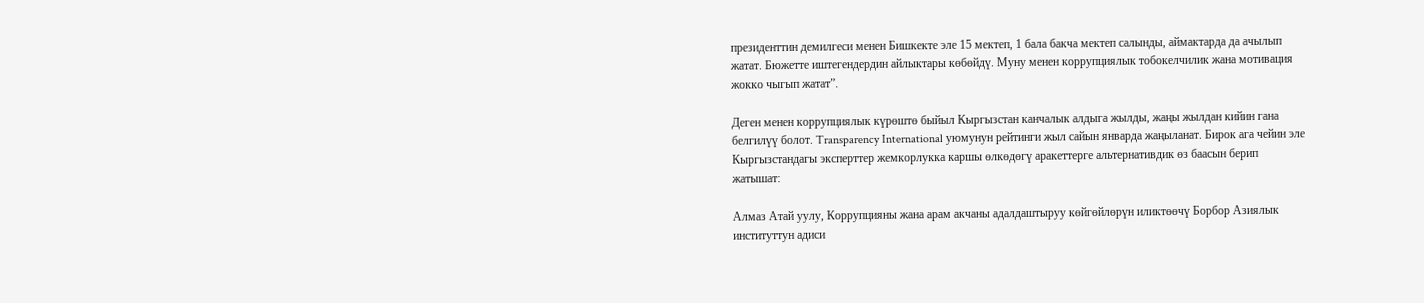президенттин демилгеси менен Бишкекте эле 15 мектеп, 1 бала бакча мектеп салынды, аймактарда да ачылып жатат. Бюжетте иштегендердин айлыктары көбөйдү. Муну менен коррупциялык тобокелчилик жана мотивация жокко чыгып жатат”.

Деген менен коррупциялык күрөштө быйыл Кыргызстан канчалык алдыга жылды, жаңы жылдан кийин гана белгилүү болот. Transparency International уюмунун рейтинги жыл сайын январда жаңыланат. Бирок ага чейин эле Кыргызстандагы эксперттер жемкорлукка каршы өлкөдөгү аракеттерге альтернативдик өз баасын берип жатышат:

Алмаз Атай уулу, Коррупцияны жана арам акчаны адалдаштыруу көйгөйлөрүн иликтөөчү Борбор Азиялык институттун адиси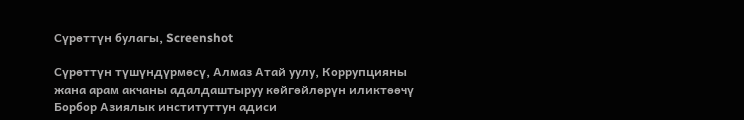Сүрөттүн булагы, Screenshot

Сүрөттүн түшүндүрмөсү, Алмаз Атай уулу, Коррупцияны жана арам акчаны адалдаштыруу көйгөйлөрүн иликтөөчү Борбор Азиялык институттун адиси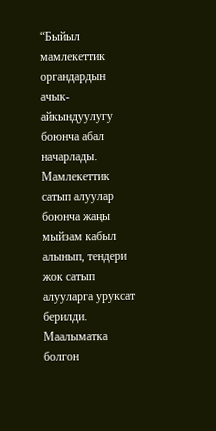“Быйыл мамлекеттик органдардын ачык-айкындуулугу боюнча абал начарлады. Мамлекеттик сатып алуулар боюнча жаңы мыйзам кабыл алынып, тендери жок сатып алууларга уруксат берилди. Маалыматка болгон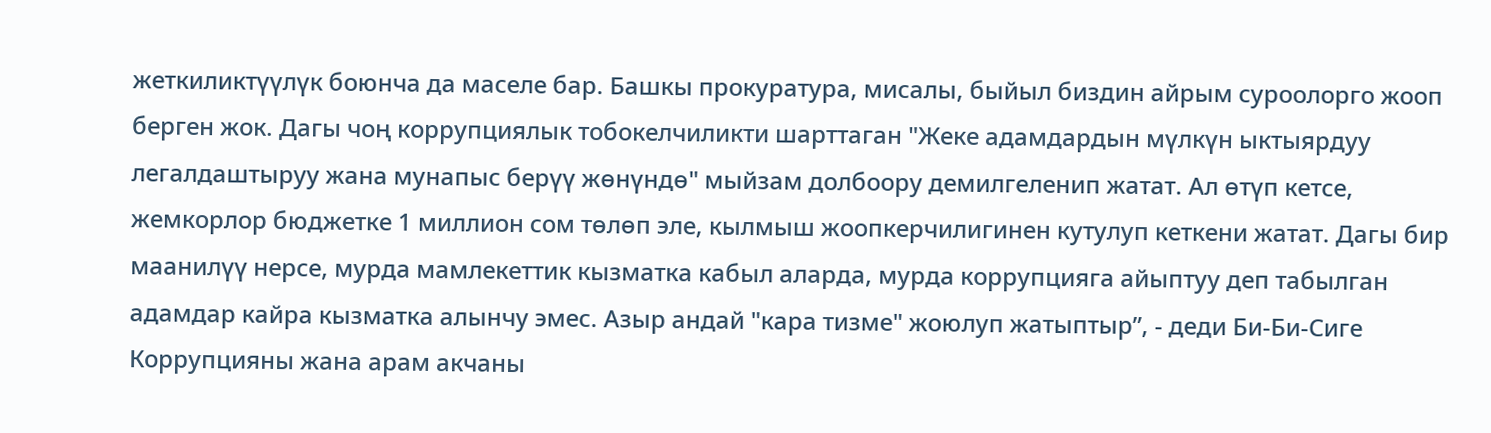жеткиликтүүлүк боюнча да маселе бар. Башкы прокуратура, мисалы, быйыл биздин айрым суроолорго жооп берген жок. Дагы чоң коррупциялык тобокелчиликти шарттаган "Жеке адамдардын мүлкүн ыктыярдуу легалдаштыруу жана мунапыс берүү жөнүндө" мыйзам долбоору демилгеленип жатат. Ал өтүп кетсе, жемкорлор бюджетке 1 миллион сом төлөп эле, кылмыш жоопкерчилигинен кутулуп кеткени жатат. Дагы бир маанилүү нерсе, мурда мамлекеттик кызматка кабыл аларда, мурда коррупцияга айыптуу деп табылган адамдар кайра кызматка алынчу эмес. Азыр андай "кара тизме" жоюлуп жатыптыр”, - деди Би-Би-Сиге Коррупцияны жана арам акчаны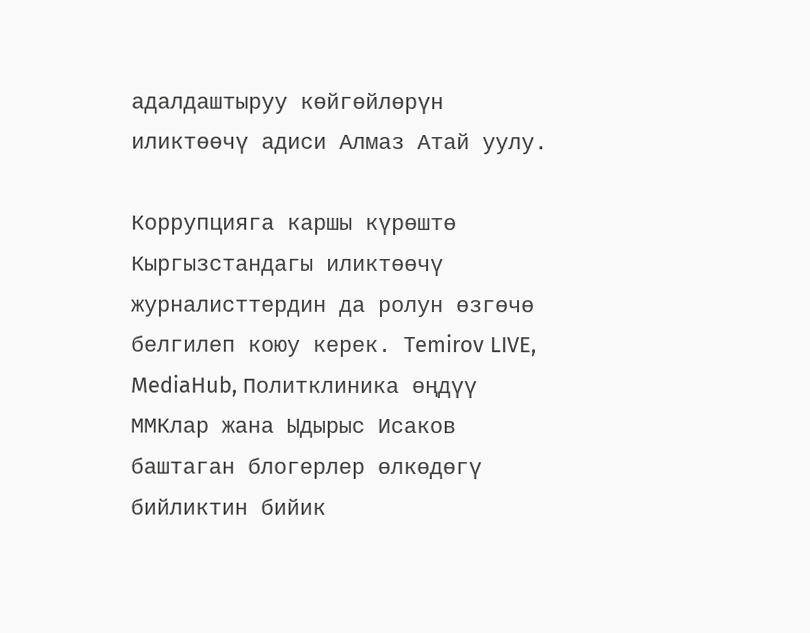адалдаштыруу көйгөйлөрүн иликтөөчү адиси Алмаз Атай уулу.

Коррупцияга каршы күрөштө Кыргызстандагы иликтөөчү журналисттердин да ролун өзгөчө белгилеп коюу керек. Temirov LIVE, MediaHub, Политклиника өңдүү ММКлар жана Ыдырыс Исаков баштаган блогерлер өлкөдөгү бийликтин бийик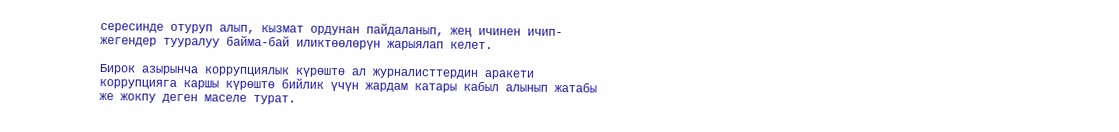сересинде отуруп алып, кызмат ордунан пайдаланып, жең ичинен ичип-жегендер тууралуу байма-бай иликтөөлөрүн жарыялап келет.

Бирок азырынча коррупциялык күрөштө ал журналисттердин аракети коррупцияга каршы күрөштө бийлик үчүн жардам катары кабыл алынып жатабы же жокпу деген маселе турат.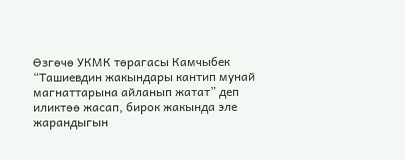Өзгөчө УКМК төрагасы Камчыбек “Ташиевдин жакындары кантип мунай магнаттарына айланып жатат” деп иликтөө жасап, бирок жакында эле жарандыгын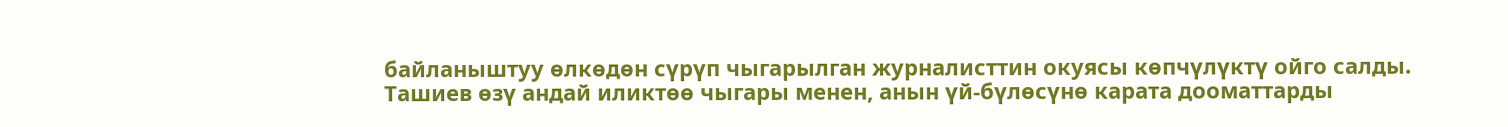байланыштуу өлкөдөн сүрүп чыгарылган журналисттин окуясы көпчүлүктү ойго салды. Ташиев өзү андай иликтөө чыгары менен, анын үй-бүлөсүнө карата дооматтарды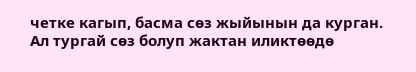четке кагып, басма сөз жыйынын да курган. Ал тургай сөз болуп жактан иликтөөдө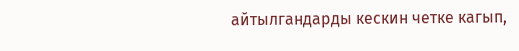айтылгандарды кескин четке кагып,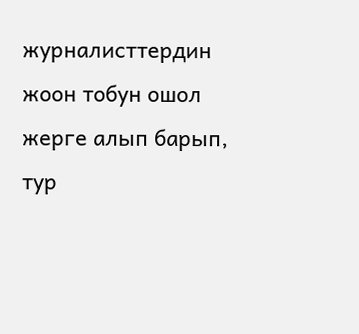журналисттердин жоон тобун ошол жерге алып барып, тур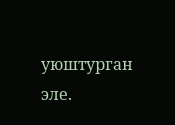уюштурган эле.